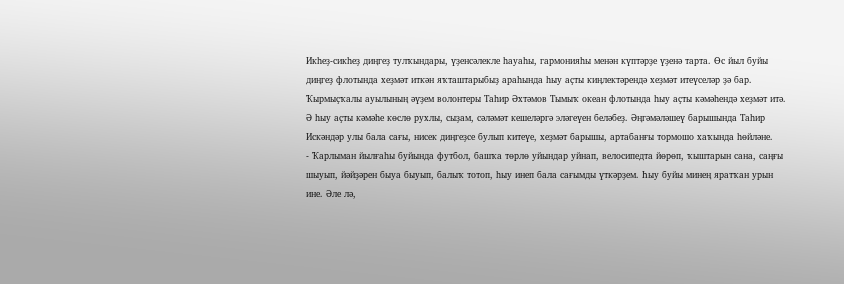Икһеҙ-сикһеҙ диңгеҙ тулҡындары, үҙенсәлекле һауаһы, гармонияһы менән күптәрҙе үҙенә тарта. Өс йыл буйы диңгеҙ флотында хеҙмәт иткән яҡташтарыбыҙ араһында һыу аҫты киңлектәрендә хеҙмәт итеүселәр ҙә бар.
Ҡырмыҫҡалы ауылының әүҙем волонтеры Таһир Әхтәмов Тымыҡ океан флотында һыу аҫты кәмәһендә хеҙмәт итә. Ә һыу аҫты кәмәһе көслө рухлы, сыҙам, сәләмәт кешеләргә эләгеүен беләбеҙ. Әңгәмәләшеү барышында Таһир Искәндәр улы бала сағы, нисек диңгеҙсе булып китеүе, хеҙмәт барышы, артабанғы тормошо хаҡында һөйләне.
- Ҡарлыман йылғаһы буйында футбол, башҡа төрлө уйындар уйнап, велосипедта йөрөп, ҡыштарын сана, саңғы шыуып, йәйҙәрен быуа быуып, балыҡ тотоп, һыу инеп бала сағымды үткәрҙем. Һыу буйы минең яратҡан урын ине. Әле лә,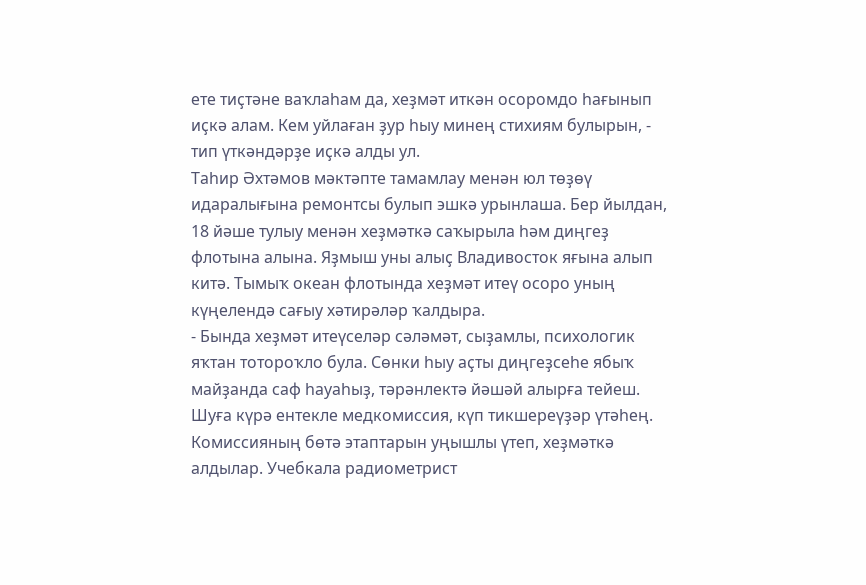ете тиҫтәне ваҡлаһам да, хеҙмәт иткән осоромдо һағынып иҫкә алам. Кем уйлаған ҙур һыу минең стихиям булырын, - тип үткәндәрҙе иҫкә алды ул.
Таһир Әхтәмов мәктәпте тамамлау менән юл төҙөү идаралығына ремонтсы булып эшкә урынлаша. Бер йылдан, 18 йәше тулыу менән хеҙмәткә саҡырыла һәм диңгеҙ флотына алына. Яҙмыш уны алыҫ Владивосток яғына алып китә. Тымыҡ океан флотында хеҙмәт итеү осоро уның күңелендә сағыу хәтирәләр ҡалдыра.
- Бында хеҙмәт итеүселәр сәләмәт, сыҙамлы, психологик яҡтан тотороҡло була. Сөнки һыу аҫты диңгеҙсеһе ябыҡ майҙанда саф һауаһыҙ, тәрәнлектә йәшәй алырға тейеш. Шуға күрә ентекле медкомиссия, күп тикшереүҙәр үтәһең. Комиссияның бөтә этаптарын уңышлы үтеп, хеҙмәткә алдылар. Учебкала радиометрист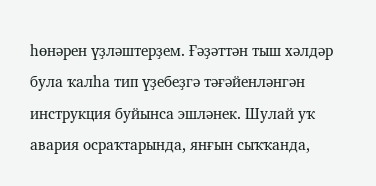һөнәрен үҙләштерҙем. Ғәҙәттән тыш хәлдәр була ҡалһа тип үҙебеҙгә тәғәйенләнгән инструкция буйынса эшләнек. Шулай уҡ авария осраҡтарында, янғын сыҡҡанда,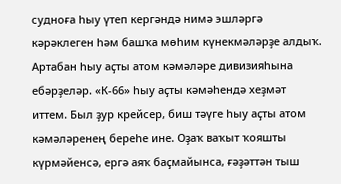судноға һыу үтеп кергәндә нимә эшләргә кәрәклеген һәм башҡа мөһим күнекмәләрҙе алдыҡ.
Артабан һыу аҫты атом кәмәләре дивизияһына ебәрҙеләр. «К-66» һыу аҫты кәмәһендә хеҙмәт иттем. Был ҙур крейсер, биш тәүге һыу аҫты атом кәмәләренең береһе ине. Оҙаҡ ваҡыт ҡояшты күрмәйенсә, ергә аяҡ баҫмайынса, ғәҙәттән тыш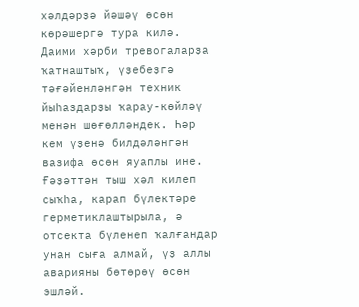хәлдәрҙә йәшәү өсөн көрәшергә тура килә. Даими хәрби тревогаларҙа ҡатнаштыҡ, үҙебеҙгә тәғәйенләнгән техник йыһаздарҙы ҡарау-көйләү менән шөғөлләндек. Һәр кем үҙенә билдәләнгән вазифа өсөн яуаплы ине. Ғәҙәттән тыш хәл килеп сыҡһа, карап бүлектәре герметиклаштырыла, ә отсекта бүленеп ҡалғандар унан сыға алмай, үҙ аллы аварияны бөтөрөү өсөн эшләй.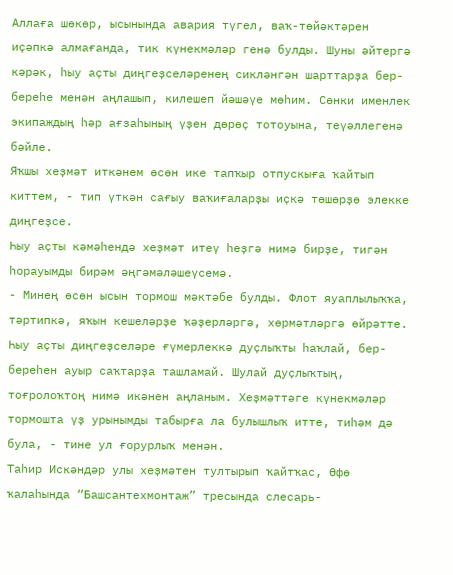Аллаға шөкөр, ысынында авария түгел, ваҡ-төйәктәрен иҫәпкә алмағанда, тик күнекмәләр генә булды. Шуны әйтергә кәрәк, һыу аҫты диңгеҙселәренең сикләнгән шарттарҙа бер-береһе менән аңлашып, килешеп йәшәүе мөһим. Сөнки именлек экипаждың һәр ағзаһының үҙен дөрөҫ тотоуына, теүәллегенә бәйле.
Яҡшы хеҙмәт иткәнем өсөн ике тапҡыр отпускыға ҡайтып киттем, - тип үткән сағыу ваҡиғаларҙы иҫкә төшөрҙө элекке диңгеҙсе.
Һыу аҫты кәмәһендә хеҙмәт итеү һеҙгә нимә бирҙе, тигән һорауымды бирәм әңгәмәләшеүсемә.
- Минең өсөн ысын тормош мәктәбе булды. Флот яуаплылыҡҡа, тәртипкә, яҡын кешеләрҙе ҡәҙерләргә, хөрмәтләргә өйрәтте. Һыу аҫты диңгеҙселәре ғүмерлеккә дуҫлыҡты һаҡлай, бер-береһен ауыр саҡтарҙа ташламай. Шулай дуҫлыҡтың, тоғролоҡтоң нимә икәнен аңланым. Хеҙмәттәге күнекмәләр тормошта үҙ урынымды табырға ла булышлыҡ итте, тиһәм дә була, - тине ул ғорурлыҡ менән.
Таһир Искәндәр улы хеҙмәтен тултырып ҡайтҡас, Өфө ҡалаһында “Башсантехмонтаж” тресында слесарь-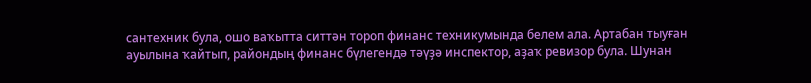сантехник була, ошо ваҡытта ситтән тороп финанс техникумында белем ала. Артабан тыуған ауылына ҡайтып, райондың финанс бүлегендә тәүҙә инспектор, аҙаҡ ревизор була. Шунан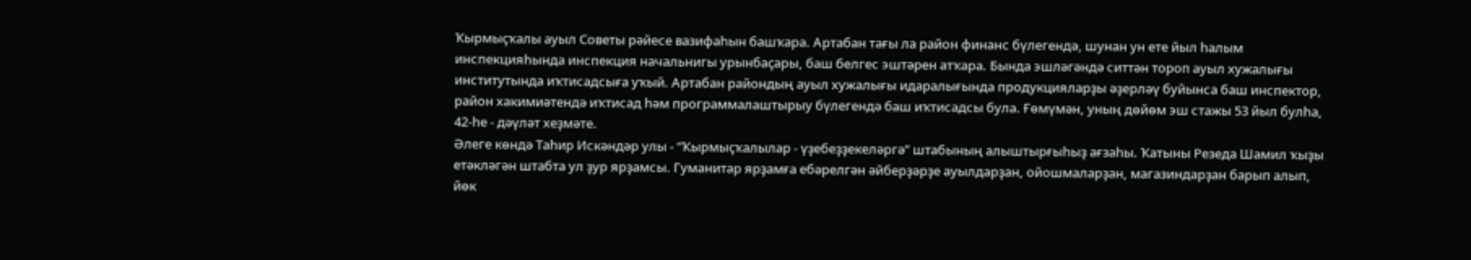Ҡырмыҫҡалы ауыл Советы рәйесе вазифаһын башҡара. Артабан тағы ла район финанс бүлегендә, шунан ун ете йыл һалым инспекцияһында инспекция начальнигы урынбаҫары, баш белгес эштәрен атҡара. Бында эшләгәндә ситтән тороп ауыл хужалығы институтында иҡтисадсыға уҡый. Артабан райондың ауыл хужалығы идаралығында продукцияларҙы әҙерләү буйынса баш инспектор, район хакимиәтендә иҡтисад һәм программалаштырыу бүлегендә баш иҡтисадсы була. Ғөмүмән, уның дөйөм эш стажы 53 йыл булһа, 42-һе - дәүләт хеҙмәте.
Әлеге көндә Таһир Искәндәр улы - “Ҡырмыҫҡалылар - үҙебеҙҙекеләргә” штабының алыштырғыһыҙ ағзаһы. Ҡатыны Резеда Шамил ҡыҙы етәкләгән штабта ул ҙур ярҙамсы. Гуманитар ярҙамға ебәрелгән әйберҙәрҙе ауылдарҙан, ойошмаларҙан, магазиндарҙан барып алып, йөк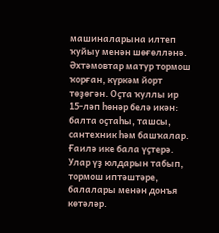машиналарына илтеп ҡуйыу менән шөғөлләнә.
Әхтәмовтар матур тормош ҡорған, күркәм йорт төҙөгән. Оҫта ҡуллы ир 15-ләп һөнәр белә икән: балта оҫтаһы, ташсы, сантехник һәм башҡалар. Ғаилә ике бала үҫтерә. Улар үҙ юлдарын табып, тормош иптәштәре, балалары менән донъя көтәләр.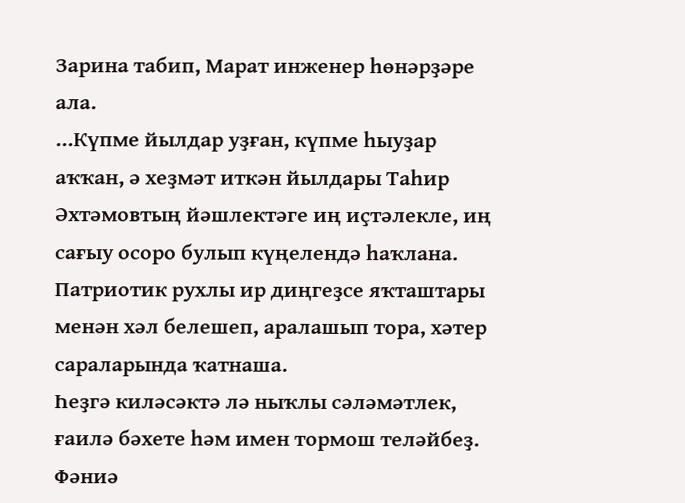Зарина табип, Марат инженер һөнәрҙәре ала.
...Күпме йылдар уҙған, күпме һыуҙар аҡҡан, ә хеҙмәт иткән йылдары Таһир Әхтәмовтың йәшлектәге иң иҫтәлекле, иң сағыу осоро булып күңелендә һаҡлана. Патриотик рухлы ир диңгеҙсе яҡташтары менән хәл белешеп, аралашып тора, хәтер сараларында ҡатнаша.
Һеҙгә киләсәктә лә ныҡлы сәләмәтлек, ғаилә бәхете һәм имен тормош теләйбеҙ.
Фәниә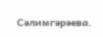Сәлимгәрәева.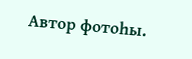Автор фотоһы.